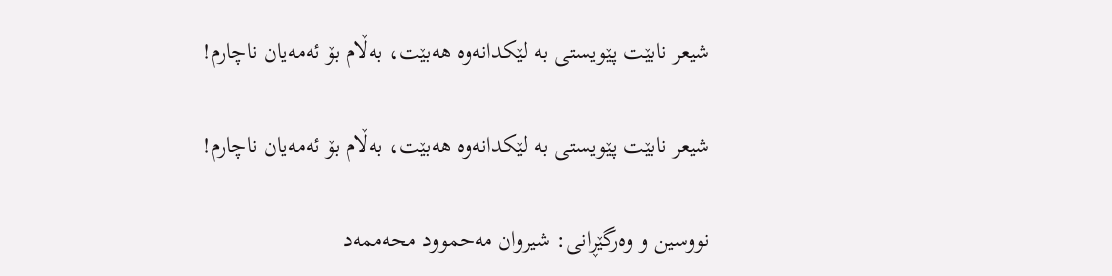شیعر نابێت پێویستی بە لێکدانەوە هەبێت، بەڵام بۆ ئەمەیان ناچارم!

شیعر نابێت پێویستی بە لێکدانەوە هەبێت، بەڵام بۆ ئەمەیان ناچارم!

نووسین و وەرگێڕانی: شیروان مەحموود محەممەد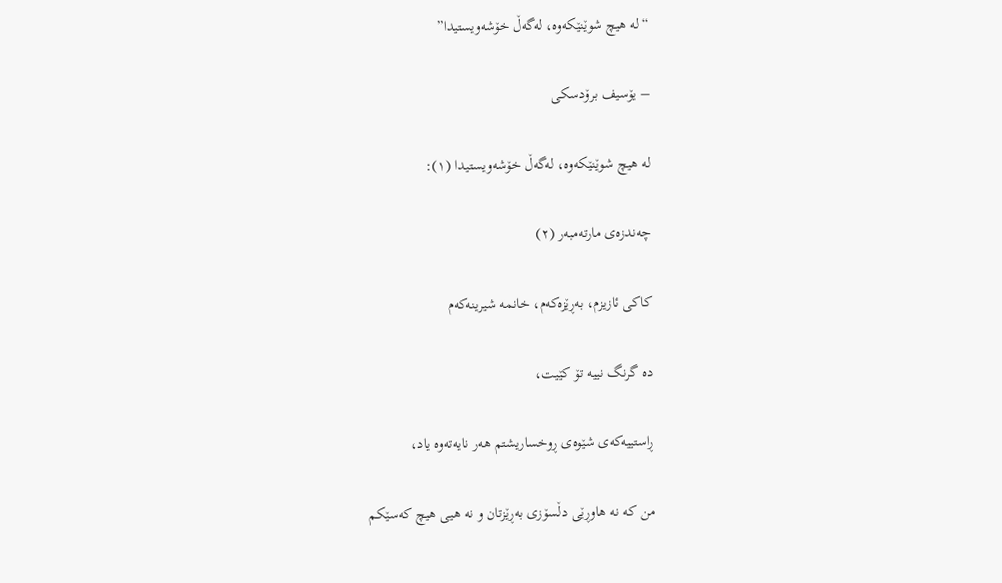“لە هیچ شوێنێکەوە، لەگەڵ خۆشەویستیدا”

– یۆسیف برۆدسکی

لە هیچ شوێنێکەوە، لەگەڵ خۆشەویستیدا (١):

چەندزەی مارتەمبەر (٢)

کاکی ئازیزم، بەڕێزەکەم، خانمە شیرینەکەم

دە گرنگ نییە تۆ کێیت،

ڕاستییەکەی شێوەی ڕوخساریشتم هەر نایەتەوە یاد،

من کە نە هاوڕێی دڵسۆزی بەڕێزتان و نە هیی هیچ کەسێکم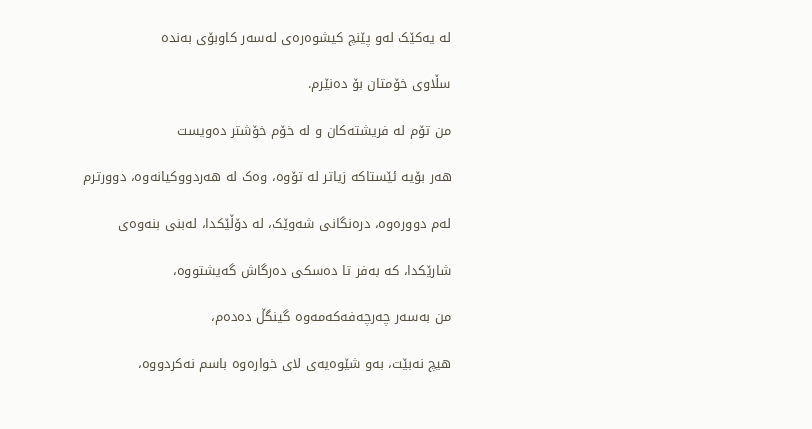لە یەکێک لەو پێنچ کیشوەرەی لەسەر کاوبۆی بەندە

سڵاوی خۆمتان بۆ دەنێرم.

من تۆم لە فریشتەکان و لە خۆم خۆشتر دەویست

هەر بۆیە ئێستاکە زیاتر لە تۆوە، وەک لە هەردووکیانەوە، دوورترم

لەم دوورەوە، درەنگانی شەوێک، لە دۆڵێکدا، لەبنی بنەوەی

شارێکدا، کە بەفر تا دەسکی دەرگاش گەیشتووە،

من بەسەر چەرچەفەکەمەوە گینگڵ دەدەم،

هیچ نەبێت، بەو شێوەیەی لای خوارەوە باسم نەکردووە،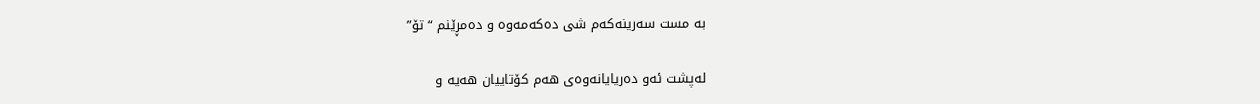بە مست سەرینەکەم شی دەکەمەوە و دەمڕێنم “تۆ”

لەپشت ئەو دەریایانەوەی هەم کۆتاییان هەیە و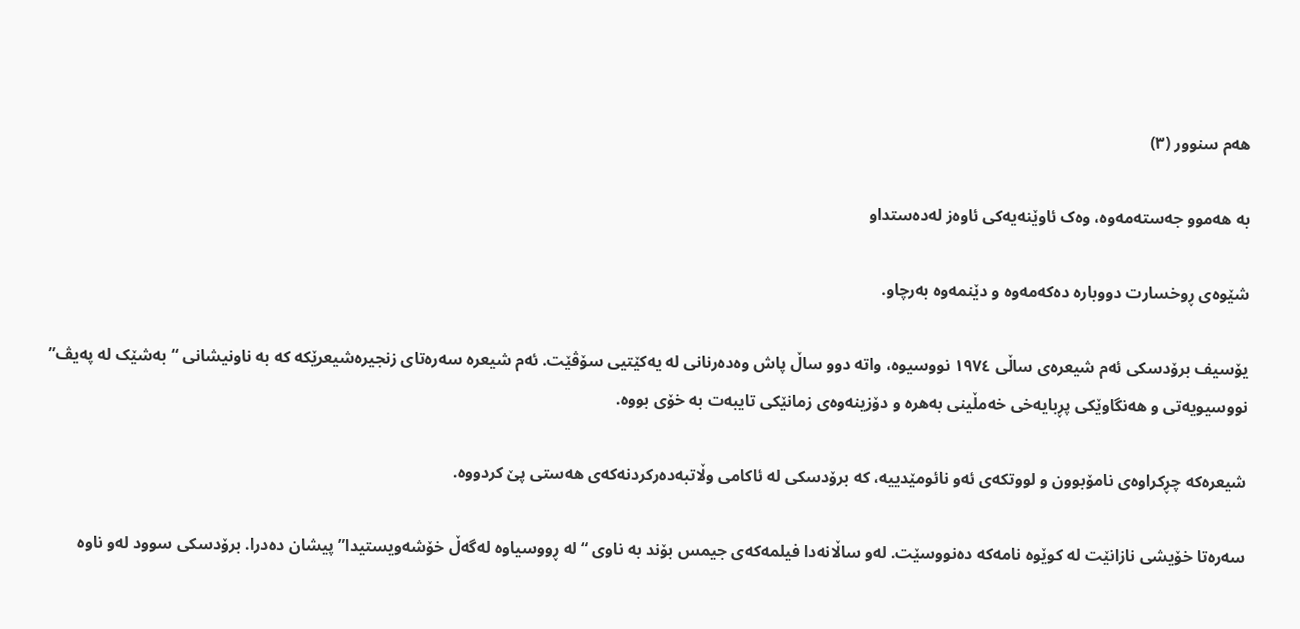هەم سنوور (٣)

بە هەموو جەستەمەوە، وەک ئاوێنەیەکی ئاوەز لەدەستداو

شێوەی ڕوخسارت دووبارە دەکەمەوە و دێنمەوە بەرچاو.

یۆسیف برۆدسکی ئەم شیعرەی ساڵی ١٩٧٤ نووسیوە، واتە دوو ساڵ پاش وەدەرنانی لە یەکێتیی سۆڤێت. ئەم شیعرە سەرەتای زنجیرەشیعرێکە کە بە ناونیشانی “بەشێک لە پەیڤ” نووسیویەتی و هەنگاوێکی پڕبایەخی خەمڵینی بەهرە و دۆزینەوەی زمانێکی تایبەت بە خۆی بووە.

شیعرەکە چڕکراوەی نامۆبوون و لووتکەی ئەو نائومێدییە، کە برۆدسکی لە ئاکامی وڵاتبەدەرکردنەکەی هەستی پێ کردووە.

سەرەتا خۆیشی نازانێت لە کوێوە نامەکە دەنووسێت. لەو ساڵانەدا فیلمەکەی جیمس بۆند بە ناوی “لە ڕووسیاوە لەگەڵ خۆشەویستیدا” پیشان دەدرا. برۆدسکی سوود لەو ناوە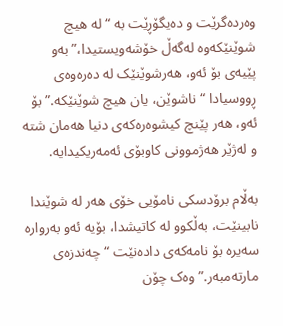وەردەگرێت و دەیگۆڕێت بە “لە هیچ شوێنێکەوە لەگەڵ خۆشەویستیدا،” بەو پێیەی بۆ ئەو، هەرشوێنێک لە دەرەوەی ڕووسیادا “ناشوێن، یان هیچ شوێنێکە.” بۆ ئەو، هەر پێنچ کیشوەرەکەی دنیا هەمان شتە و لەژێر هەژموونی کاوبۆی ئەمەریکیدایە.

بەڵام برۆدسکی نامۆیی خۆی هەر لە شوێندا نابینێت، بەڵکوو لە کاتیشدا، بۆیە ئەو بەروارە سەیرە بۆ نامەکەی دادەنێت “چەندزەی مارتەمبەر.” وەک چۆن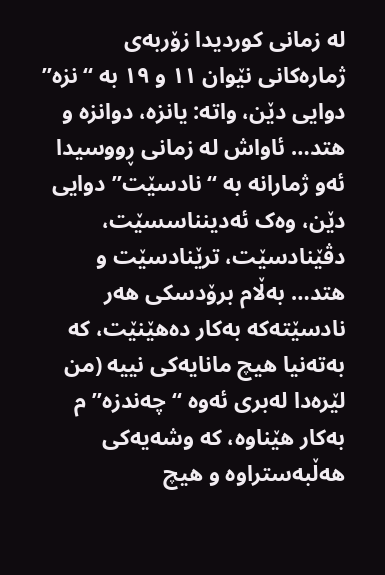لە زمانی کوردیدا زۆربەی ژمارەکانی نێوان ١١ و ١٩ بە “نزە” دوایی دێن، واتە: یانزە، دوانزە و هتد… ئاواش لە زمانی ڕووسیدا ئەو ژمارانە بە “نادسێت” دوایی دێن، وەک ئەدینناسسێت، دڤێنادسێت، ترێنادسێت و هتد… بەڵام برۆدسکی هەر نادسێتەکە بەکار دەهێنێت، کە بەتەنیا هیچ مانایەکی نییە (من لێرەدا لەبری ئەوە “چەندزە”م بەکار هێناوە، کە وشەیەکی هەڵبەستراوە و هیچ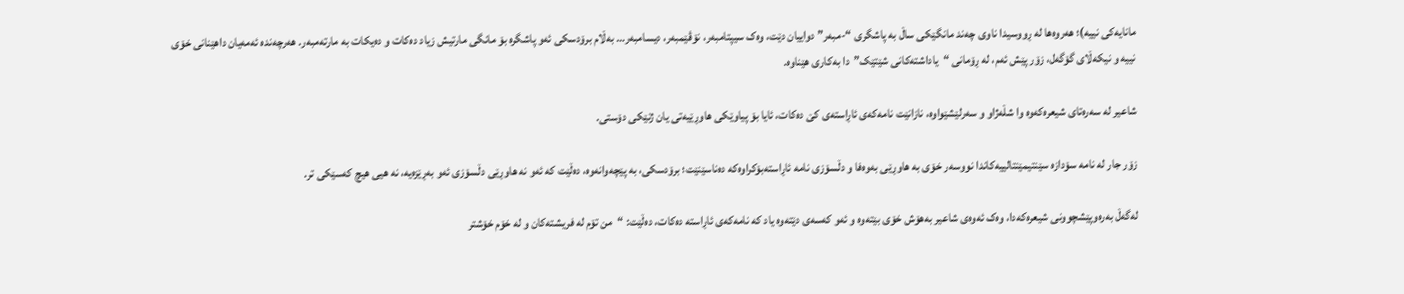مانایەکی نییە)؛ هەروەها لە ڕووسیدا ناوی چەند مانگێکی ساڵ بە پاشگری “-مبەر” دواییان دێت، وەک سیپتامبەر، نۆڤێمبەر، دیسامبەر… بەڵام برۆدسکی ئەو پاشگرە بۆ مانگی مارتیش زیاد دەکات و دەیکات بە مارتەمبەر. هەرچەندە ئەمەیان داهێنانی خۆی نییە و نیکەڵای گۆگەل، زۆر پێش ئەم، لە ڕۆمانی “یاداشتەکانی شێتێک”دا بەکاری هێناوە.

شاعیر لە سەرەتای شیعرەکەوە وا شڵەژاو و سەرلێشێواوە، نازانێت نامەکەی ئاڕاستەی کێ دەکات، ئایا بۆ پیاوێکی هاوڕێیەتی یان ژنێکی دۆستی.

زۆر جار لە نامە سۆدازە سێنتیمێنتالییەکاندا نووسەر خۆی بە هاوڕێی بەوەفا و دڵسۆزی نامە ئاڕاستەبۆکراوەکە دەناسێنێت؛ برۆدسکی، بە پێچەوانەوە، دەڵێت کە ئەو نە هاوڕێی دڵسۆزی ئەو بەڕێزەیە، نە هیی هیچ کەسێکی تر.

لەگەڵ بەرەوپێشچوونی شیعرەکەدا، وەک ئەوەی شاعیر بەهۆش خۆی بێتەوە و ئەو کەسەی دێتەوە یاد کە نامەکەی ئاڕاستە دەکات، دەڵێت: “من تۆم لە فریشتەکان و لە خۆم خۆشتر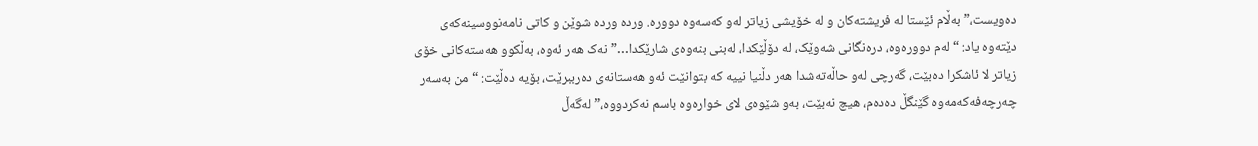دەویست،” بەڵام ئێستا لە فریشتەکان و لە خۆیشی زیاتر لەو کەسەوە دوورە. وردە وردە شوێن و کاتی نامەنووسینەکەی دێتەوە یاد: “لەم دوورەوە، درەنگانی شەوێک، لە دۆڵێکدا، لەبنی بنەوەی شارێکدا…” نەک هەر ئەوە، بەڵکوو هەستەکانی خۆی زیاتر لا ئاشکرا دەبێت، گەرچی لەو حاڵەتەشدا هەر دڵنیا نییە کە بتوانێت ئەو هەستانەی دەرببرێت، بۆیە دەڵێت: “من بەسەر چەرچەفەکەمەوە گێنگڵ دەدەم، هیچ نەبێت، بەو شێوەی لای خوارەوە باسم نەکردووە،” لەگەڵ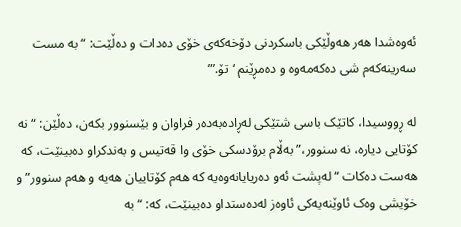ئەوەشدا هەر هەوڵێکی باسکردنی دۆخەکەی خۆی دەدات و دەڵێت: “بە مست سەرینەکەم شی دەکەمەوە و دەمڕێنم ‘تۆ.’”

لە ڕووسیدا، کاتێک باسی شتێکی لەڕادەبەدەر فراوان و بێسنوور بکەن، دەڵێن: “نە کۆتایی دیارە، نە سنوور،” بەڵام برۆدسکی خۆی وا قەتیس و بەندکراو دەبینێت، کە هەست دەکات “لەپشت ئەو دەریایانەوەیە کە هەم کۆتاییان هەیە و هەم سنوور” و خۆیشی وەک ئاوێنەیەکی ئاوەز لەدەستداو دەبینێت، کە: “بە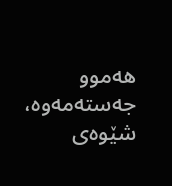هەموو جەستەمەوە، شێوەی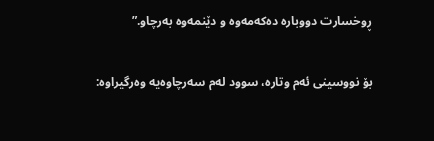ڕوخسارت دووبارە دەکەمەوە و دێنمەوە بەرچاو.”

بۆ نووسینی ئەم وتارە، سوود لەم سەرچاوەیە وەرگیراوە: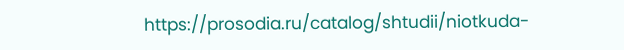https://prosodia.ru/catalog/shtudii/niotkuda-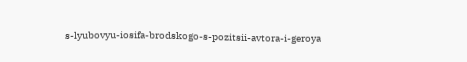s-lyubovyu-iosifa-brodskogo-s-pozitsii-avtora-i-geroya